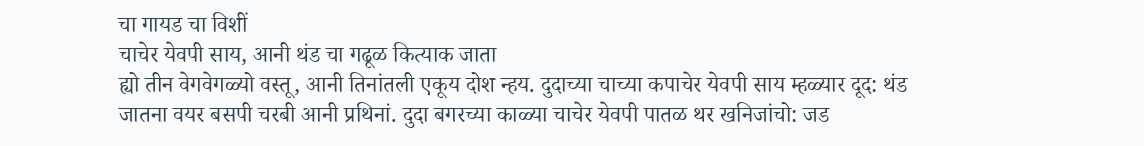चा गायड चा विशीं
चाचेर येवपी साय, आनी थंड चा गढूळ कित्याक जाता
ह्यो तीन वेगवेगळ्यो वस्तू, आनी तिनांतली एकूय दोश न्हय. दुदाच्या चाच्या कपाचेर येवपी साय म्हळ्यार दूद: थंड जातना वयर बसपी चरबी आनी प्रथिनां. दुदा बगरच्या काळ्या चाचेर येवपी पातळ थर खनिजांचो: जड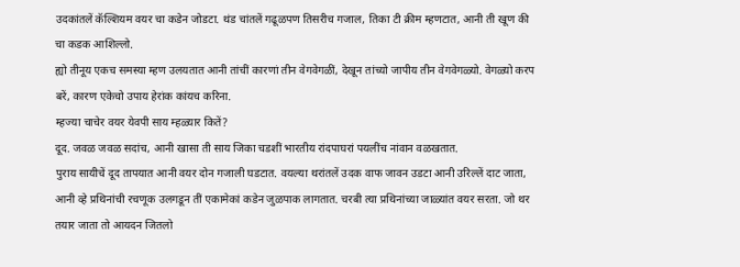उदकांतलें कॅल्शियम वयर चा कडेन जोडटा. थंड चांतलें गढूळपण तिसरीच गजाल, तिका टी क्रीम म्हणटात, आनी ती खूण की चा कडक आशिल्लो.
ह्यो तीनूय एकच समस्या म्हण उलयतात आनी तांचीं कारणां तीन वेगवेगळीं, देखून तांच्यो जापीय तीन वेगवेगळ्यो. वेगळ्यो करप बरें, कारण एकेचो उपाय हेरांक कांयच करिना.
म्हज्या चाचेर वयर येवपी साय म्हळ्यार कितें?
दूद. जवळ जवळ सदांच, आनी खासा ती साय जिका चडशीं भारतीय रांदपाघरां पयलींच नांवान वळखतात.
पुराय सायीचें दूद तापयात आनी वयर दोन गजाली घडटात. वयल्या थरांतलें उदक वाफ जावन उडटा आनी उरिल्लें दाट जाता, आनी व्हे प्रथिनांची रचणूक उलगडून तीं एकामेकां कडेन जुळपाक लागतात. चरबी त्या प्रथिनांच्या जाळ्यांत वयर सरता. जो थर तयार जाता तो आयदन जितलो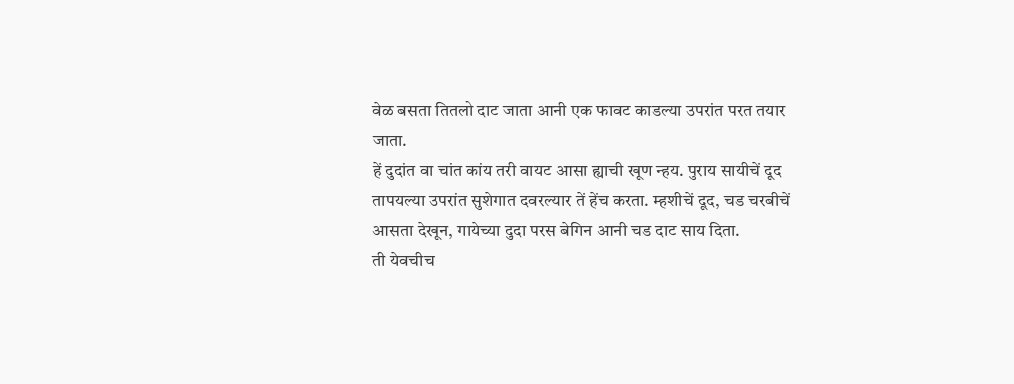वेळ बसता तितलो दाट जाता आनी एक फावट काडल्या उपरांत परत तयार जाता.
हें दुदांत वा चांत कांय तरी वायट आसा ह्याची खूण न्हय. पुराय सायीचें दूद तापयल्या उपरांत सुशेगात दवरल्यार तें हेंच करता. म्हशीचें दूद, चड चरबीचें आसता देखून, गायेच्या दुदा परस बेगिन आनी चड दाट साय दिता.
ती येवचीच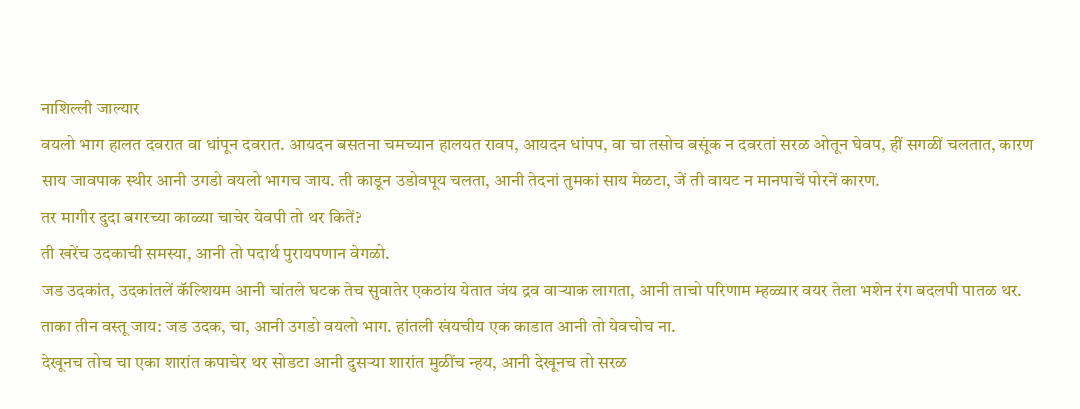नाशिल्ली जाल्यार
वयलो भाग हालत दवरात वा धांपून दवरात. आयदन बसतना चमच्यान हालयत रावप, आयदन धांपप, वा चा तसोच बसूंक न दवरतां सरळ ओतून घेवप, हीं सगळीं चलतात, कारण साय जावपाक स्थीर आनी उगडो वयलो भागच जाय. ती काडून उडोवपूय चलता, आनी तेदनां तुमकां साय मेळटा, जें ती वायट न मानपाचें पोरनें कारण.
तर मागीर दुदा बगरच्या काळ्या चाचेर येवपी तो थर कितें?
ती खरेंच उदकाची समस्या, आनी तो पदार्थ पुरायपणान वेगळो.
जड उदकांत, उदकांतलें कॅल्शियम आनी चांतले घटक तेच सुवातेर एकठांय येतात जंय द्रव वाऱ्याक लागता, आनी ताचो परिणाम म्हळ्यार वयर तेला भशेन रंग बदलपी पातळ थर. ताका तीन वस्तू जाय: जड उदक, चा, आनी उगडो वयलो भाग. हांतली खंयचीय एक काडात आनी तो येवचोच ना.
देखूनच तोच चा एका शारांत कपाचेर थर सोडटा आनी दुसऱ्या शारांत मुळींच न्हय, आनी देखूनच तो सरळ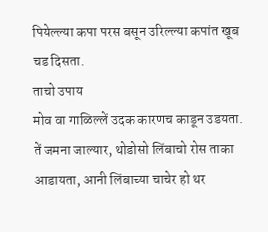पियेल्ल्या कपा परस बसून उरिल्ल्या कपांत खूब चड दिसता.
ताचो उपाय
मोव वा गाळिल्लें उदक कारणच काडून उडयता. तें जमना जाल्यार, थोडोसो लिंबाचो रोस ताका आडायता, आनी लिंबाच्या चाचेर हो थर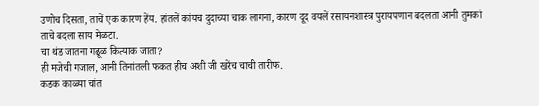उणोच दिसता, ताचें एक कारण हेंय. हांतलें कांयच दुदाच्या चाक लागना, कारण दूद वयलें रसायनशास्त्र पुरायपणान बदलता आनी तुमकां ताचे बदला साय मेळटा.
चा थंड जातना गढूळ कित्याक जाता?
ही मजेची गजाल, आनी तिनांतली फकत हीच अशी जी खरेंच चाची तारीफ.
कडक काळ्या चांत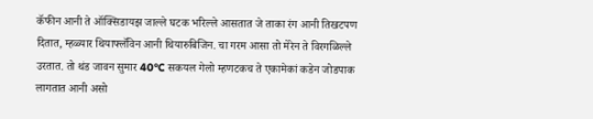कॅफीन आनी ते ऑक्सिडायझ जाल्ले घटक भरिल्ले आसतात जे ताका रंग आनी तिखटपण दितात, म्हळ्यार थियाफ्लॅविन आनी थियारुबिजिन. चा गरम आसा तो मेरेन ते विरगळिल्ले उरतात. तो थंड जावन सुमार 40°C सकयल गेलो म्हणटकच ते एकामेकां कडेन जोडपाक लागतात आनी असो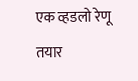एक व्हडलो रेणू तयार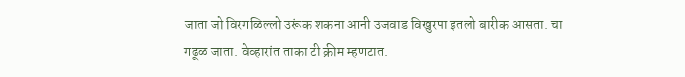जाता जो विरगळिल्लो उरूंक शकना आनी उजवाड विखुरपा इतलो बारीक आसता. चा गढूळ जाता. वेव्हारांत ताका टी क्रीम म्हणटात.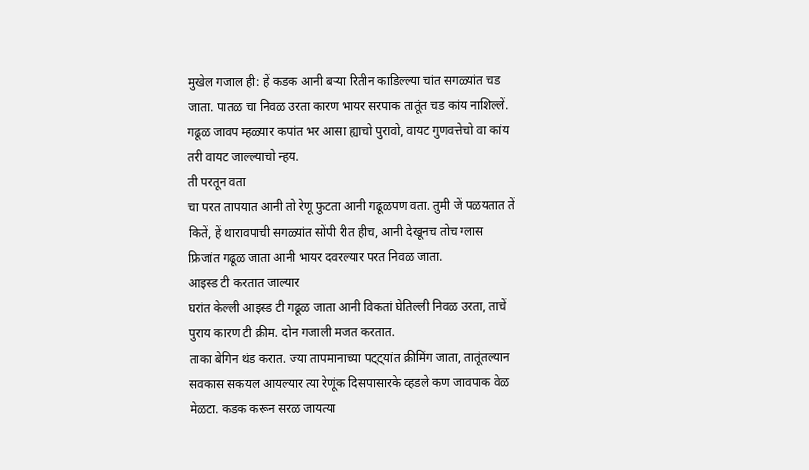मुखेल गजाल ही: हें कडक आनी बऱ्या रितीन काडिल्ल्या चांत सगळ्यांत चड जाता. पातळ चा निवळ उरता कारण भायर सरपाक तातूंत चड कांय नाशिल्लें. गढूळ जावप म्हळ्यार कपांत भर आसा ह्याचो पुरावो, वायट गुणवत्तेचो वा कांय तरी वायट जाल्ल्याचो न्हय.
ती परतून वता
चा परत तापयात आनी तो रेणू फुटता आनी गढूळपण वता. तुमी जें पळयतात तें कितें, हें थारावपाची सगळ्यांत सोंपी रीत हीच, आनी देखूनच तोच ग्लास फ्रिजांत गढूळ जाता आनी भायर दवरल्यार परत निवळ जाता.
आइस्ड टी करतात जाल्यार
घरांत केल्ली आइस्ड टी गढूळ जाता आनी विकतां घेतिल्ली निवळ उरता, ताचें पुराय कारण टी क्रीम. दोन गजाली मजत करतात.
ताका बेगिन थंड करात. ज्या तापमानाच्या पट्ट्यांत क्रीमिंग जाता, तातूंतल्यान सवकास सकयल आयल्यार त्या रेणूंक दिसपासारके व्हडले कण जावपाक वेळ मेळटा. कडक करून सरळ जायत्या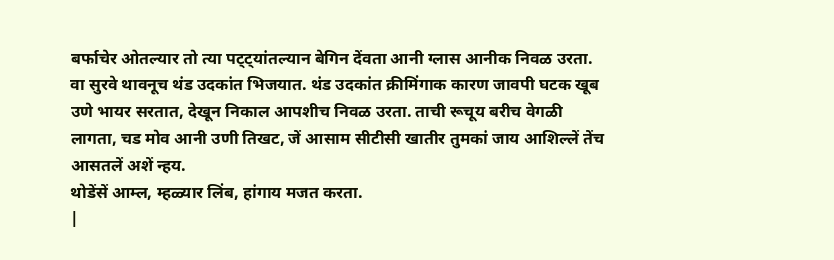बर्फाचेर ओतल्यार तो त्या पट्ट्यांतल्यान बेगिन देंवता आनी ग्लास आनीक निवळ उरता.
वा सुरवे थावनूच थंड उदकांत भिजयात. थंड उदकांत क्रीमिंगाक कारण जावपी घटक खूब उणे भायर सरतात, देखून निकाल आपशीच निवळ उरता. ताची रूचूय बरीच वेगळी लागता, चड मोव आनी उणी तिखट, जें आसाम सीटीसी खातीर तुमकां जाय आशिल्लें तेंच आसतलें अशें न्हय.
थोडेंसें आम्ल, म्हळ्यार लिंब, हांगाय मजत करता.
|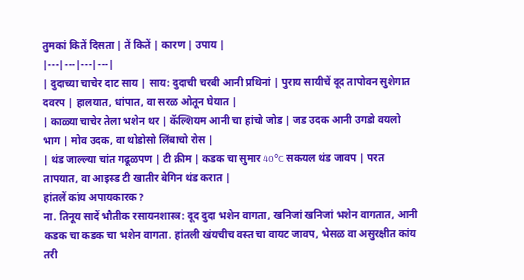तुमकां कितें दिसता | तें कितें | कारण | उपाय |
|---|---|---|---|
| दुदाच्या चाचेर दाट साय | साय: दुदाची चरबी आनी प्रथिनां | पुराय सायीचें दूद तापोवन सुशेगात दवरप | हालयात, धांपात, वा सरळ ओतून घेयात |
| काळ्या चाचेर तेला भशेन थर | कॅल्शियम आनी चा हांचो जोड | जड उदक आनी उगडो वयलो भाग | मोव उदक, वा थोडोसो लिंबाचो रोस |
| थंड जाल्ल्या चांत गढूळपण | टी क्रीम | कडक चा सुमार 40°C सकयल थंड जावप | परत तापयात, वा आइस्ड टी खातीर बेगिन थंड करात |
हांतलें कांय अपायकारक?
ना. तिनूय सादें भौतीक रसायनशास्त्र: दूद दुदा भशेन वागता, खनिजां खनिजां भशेन वागतात, आनी कडक चा कडक चा भशेन वागता. हांतली खंयचीच वस्त चा वायट जावप, भेसळ वा असुरक्षीत कांय तरी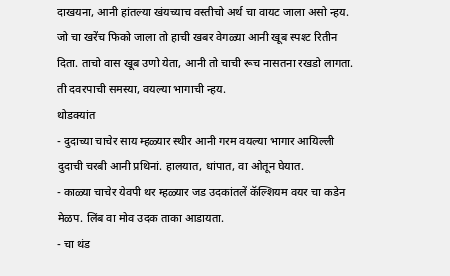दाखयना, आनी हांतल्या खंयच्याच वस्तीचो अर्थ चा वायट जाला असो न्हय.
जो चा खरेंच फिको जाला तो हाची खबर वेगळ्या आनी खूब स्पश्ट रितीन दिता. ताचो वास खूब उणो येता, आनी तो चाची रूच नासतना रखडो लागता. ती दवरपाची समस्या, वयल्या भागाची न्हय.
थोडक्यांत
- दुदाच्या चाचेर साय म्हळ्यार स्थीर आनी गरम वयल्या भागार आयिल्ली दुदाची चरबी आनी प्रथिनां. हालयात, धांपात, वा ओतून घेयात.
- काळ्या चाचेर येवपी थर म्हळ्यार जड उदकांतलें कॅल्शियम वयर चा कडेन मेळप. लिंब वा मोव उदक ताका आडायता.
- चा थंड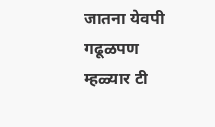जातना येवपी गढूळपण म्हळ्यार टी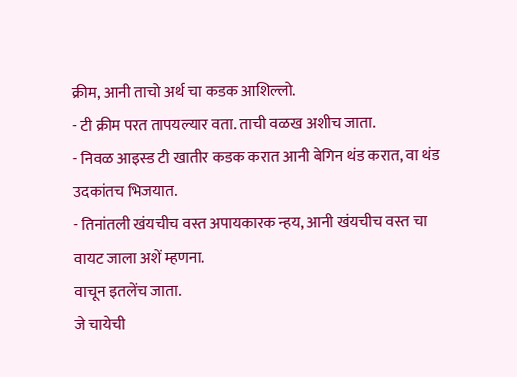क्रीम, आनी ताचो अर्थ चा कडक आशिल्लो.
- टी क्रीम परत तापयल्यार वता. ताची वळख अशीच जाता.
- निवळ आइस्ड टी खातीर कडक करात आनी बेगिन थंड करात, वा थंड उदकांतच भिजयात.
- तिनांतली खंयचीच वस्त अपायकारक न्हय, आनी खंयचीच वस्त चा वायट जाला अशें म्हणना.
वाचून इतलेंच जाता.
जे चायेची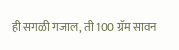ही सगळी गजाल, ती 100 ग्रॅम सावन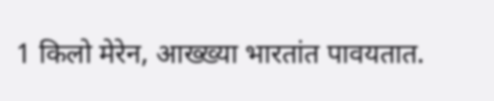1 किलो मेरेन, आख्ख्या भारतांत पावयतात.